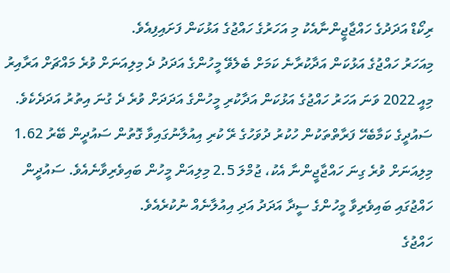ރިކޯޑް އަދަދުގެ ހައްޖާޖީންނާއެކު މި އަހަރުގެ ހައްޖުގެ އަޅުކަން ފަށައިފިއެވެ.
މިއަހަރު ހައްޖުގެ އަޅުކަން އަދާކުރާނެ ކަމަށް ބެލެވޭ މީހުންގެ އަދަދު ދެ މިލިއަނަށް ވުރެ މައްޗަށް އަރާއިރު މިއީ 2022 ވަނަ އަހަރު ހައްޖުގެ އަޅުކަން އަދާކުރި މީހުންގެ އަދަދަށް ވުރެ ދެ ގުނަ އިތުރު އަދަދެކެވެ.
ސައުދީގެ ކަމާބެހޭ ފަރާތްތަކުން ހުކުރު ދުވަހުގެ ރޭ ކުރި އިއުލާނުގައިވާ ގޮތުން ސައުދީން ބޭރު 1.62 މިލިއަނަށް ވުރެ ގިނަ ހައްޖާޖީންނާ އެކު، ޖުމްލަ 2.5 މިލިއަން މީހުން ބައިވެރިވާނެއެވެ. ސައުދީން ހައްޖުގައި ބައިވެރިވާ މީހުންގެ ސީދާ އަދަދު އަދި އިއުލާނެއް ނުކުރެއެވެ.
ހައްޖުގެ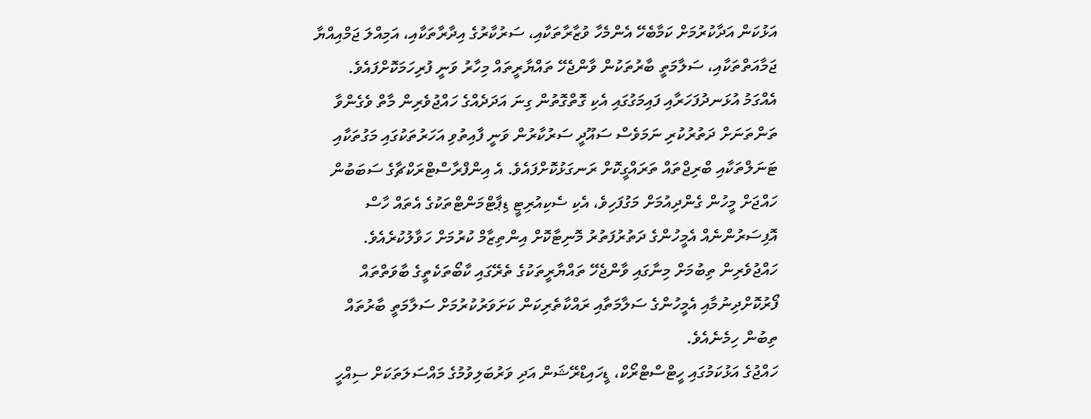އަޅުކަން އަދާކުރުމަށް ކަމާބެހޭ އެންމެހާ ވުޒާރާތަކާއި، ސަރުކާރުގެ އިދާރާތަކާއި، އަމިއްލަ ޖަމްއިއްޔާ ޖަމާއަތްތަކާއި، ސަލާމަތީ ބާރުތަކުން ވާންޖެހޭ ތައްޔާރީތައް މިހާރު ވަނީ ފުރިހަމަކޮށްފައެވެ.
އެއްގަމު އުޅަނދުފަހަރާއި ފައިމަގުގައި އެކި ގޮތްގޮތުން ގިނަ އަދަދެއްގެ ހައްޖުވެރިން މާތް ވެގެންވާ ތަންތަނަށް ދަތުރުކުރި ނަމަވެސް ސައޫދީ ސަރުކާރުން ވަނީ ފާއިތުވި އަހަރުތަކުގައި މަގުތަކާއި ޓަނަލްތަކާއި ބްރިޖްތައް ތަރައްގީކޮށް ރަނގަޅުކޮށްފައެވެ. އެ އިންފްރާސްޓްރަކްޗާގެ ސަބަބުން ހައްޖަށް މީހުން ގެންދިއުމަށް މަގުފަހިވެ، އެކި ސެކިއުރިޓީ ޑިޕާޓްމަންޓްތަކުގެ އެތައް ހާސް އޮފިސަރުންނެއް އެމީހުންގެ ދަތުރުފަތުރު މޮނިޓާކޮށް އިންތިޒާމް ކުރުމަށް ހަވާލުކުރެއެވެ.
ހައްޖުވެރިން ތިބުމަށް މިނާގައި ވާންޖެހޭ ތައްޔާރީތަކުގެ ތެރޭގައި ކާބޯތަކެތީގެ ބާވަތްތައް ފޯރުކޮށްދިނުމާއި އެމީހުންގެ ސަލާމަތާއި ރައްކާތެރިކަން ކަށަވަރުކުރުމަށް ސަލާމަތީ ބާރުތައް ތިބުން ހިމެނެއެވެ.
ހައްޖުގެ އަޅުކަމުގައި ހީޓްސްޓްރޯކް، ޑީހައިޑްރޭޝަން އަދި ވަރުބަލިވުމުގެ މައްސަލަތަކަށް ސިއްހީ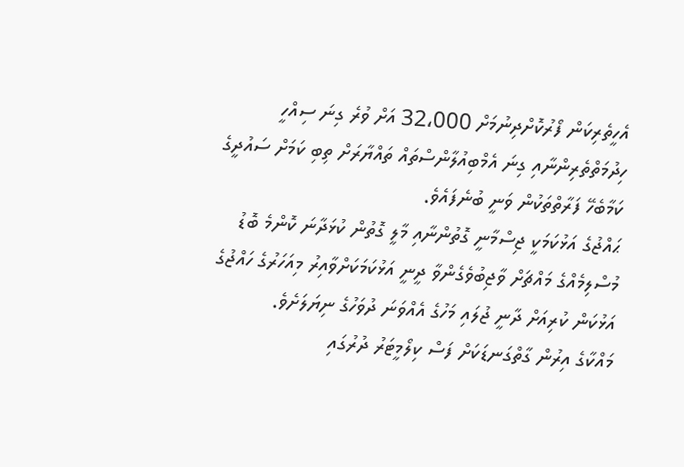އެހީތެރިކަން ފޯރުކޮށްދިނުމަށް 32،000 އަށް ވުރެ ގިނަ ސިއްހީ ހިދުމަތްތެރިންނާއި ގިނަ އެމްބިއުލާންސްތައް ތައްޔާރަށް ތިބި ކަމަށް ސައުދީގެ ކަމާބެހޭ ފަރާތްތަކުން ވަނީ ބުނެފައެވެ.
ޙައްޖުގެ އަޅުކަމަކީ ޖިސްމާނީ ގޮތުންނާއި މާލީ ގޮތުން ކުޅަދާނަ ކޮންމެ ބޮޑު މުސްލިމެއްގެ މައްޗަށް ވާޖިބުވެގެންވާ ދީނީ އަޅުކަމަކަށްވާއިރު މިއަހަރުގެ ހައްޖުގެ އަޅުކަން ކުރިއަށް ދާނީ ޖުލައި މަހުގެ އެއްވަނަ ދުވަހުގެ ނިޔަލަށެވެ.
މައްކާގެ އިރުން ގާތްގަނޑަކަށް ފަސް ކިލޯމީޓަރު ދުރުގައި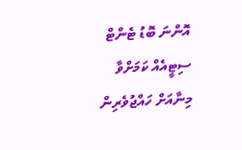އޮންނަ ބޮޑު ޓެންޓް ސިޓީއެއް ކަމަށްވާ މިނާއަށް ހައްޖުވެރިން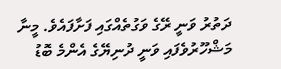ދަތުރު ވަނީ ރޭގެ ވަގުތެއްގައި ފަށާފައެވެ. މީނާ މަޝްހޫރުވެފައި ވަނީ ދުނިޔޭގެ އެންމެ ބޮޑު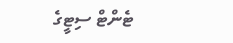ޓެންޓް ސިޓީގެ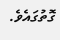ގޮތުގައެވެ.